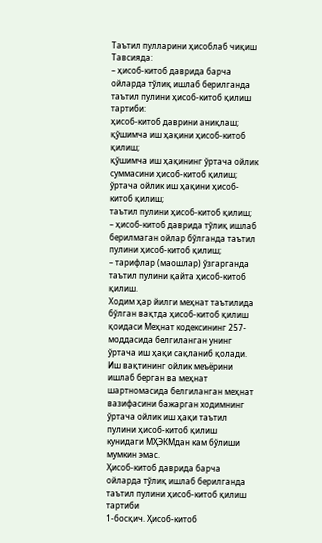Таътил пулларини ҳисоблаб чиқиш
Тавсияда:
– ҳисоб-китоб даврида барча ойларда тўлиқ ишлаб берилганда таътил пулини ҳисоб-китоб қилиш тартиби:
ҳисоб-китоб даврини аниқлаш;
қўшимча иш ҳақини ҳисоб-китоб қилиш;
қўшимча иш ҳақининг ўртача ойлик суммасини ҳисоб-китоб қилиш;
ўртача ойлик иш ҳақини ҳисоб-китоб қилиш;
таътил пулини ҳисоб-китоб қилиш;
– ҳисоб-китоб даврида тўлиқ ишлаб берилмаган ойлар бўлганда таътил пулини ҳисоб-китоб қилиш;
– тарифлар (маошлар) ўзгарганда таътил пулини қайта ҳисоб-китоб қилиш.
Ходим ҳар йилги меҳнат таътилида бўлган вақтда ҳисоб-китоб қилиш қоидаси Меҳнат кодексининг 257-моддасида белгиланган унинг ўртача иш ҳақи сақланиб қолади.
Иш вақтининг ойлик меъёрини ишлаб берган ва меҳнат шартномасида белгиланган меҳнат вазифасини бажарган ходимнинг ўртача ойлик иш ҳақи таътил пулини ҳисоб-китоб қилиш кунидаги МҲЭКМдан кам бўлиши мумкин эмас.
Ҳисоб-китоб даврида барча ойларда тўлиқ ишлаб берилганда таътил пулини ҳисоб-китоб қилиш тартиби
1-босқич. Ҳисоб-китоб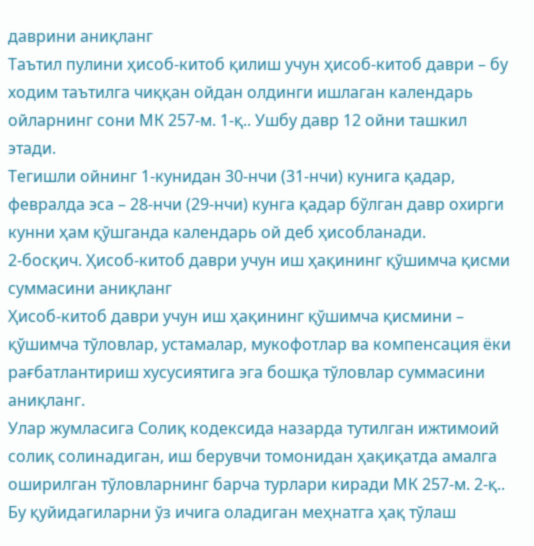даврини аниқланг
Таътил пулини ҳисоб-китоб қилиш учун ҳисоб-китоб даври – бу ходим таътилга чиққан ойдан олдинги ишлаган календарь ойларнинг сони МК 257-м. 1-қ.. Ушбу давр 12 ойни ташкил этади.
Тегишли ойнинг 1-кунидан 30-нчи (31-нчи) кунига қадар, февралда эса – 28-нчи (29-нчи) кунга қадар бўлган давр охирги кунни ҳам қўшганда календарь ой деб ҳисобланади.
2-босқич. Ҳисоб-китоб даври учун иш ҳақининг қўшимча қисми суммасини аниқланг
Ҳисоб-китоб даври учун иш ҳақининг қўшимча қисмини – қўшимча тўловлар, устамалар, мукофотлар ва компенсация ёки рағбатлантириш хусусиятига эга бошқа тўловлар суммасини аниқланг.
Улар жумласига Солиқ кодексида назарда тутилган ижтимоий солиқ солинадиган, иш берувчи томонидан ҳақиқатда амалга оширилган тўловларнинг барча турлари киради МК 257-м. 2-қ.. Бу қуйидагиларни ўз ичига оладиган меҳнатга ҳақ тўлаш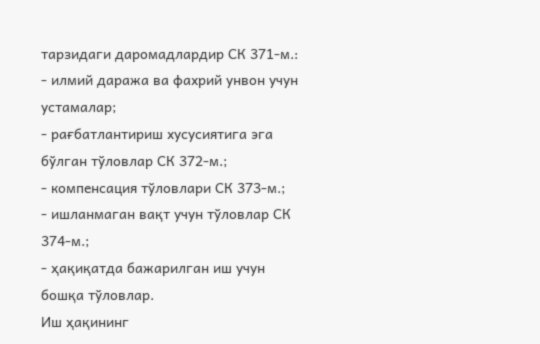тарзидаги даромадлардир СК 371-м.:
- илмий даража ва фахрий унвон учун устамалар;
- рағбатлантириш хусусиятига эга бўлган тўловлар СК 372-м.;
- компенсация тўловлари СК 373-м.;
- ишланмаган вақт учун тўловлар СК 374-м.;
- ҳақиқатда бажарилган иш учун бошқа тўловлар.
Иш ҳақининг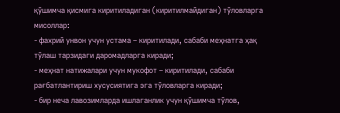қўшимча қисмига киритиладиган (киритилмайдиган) тўловларга мисоллар:
- фахрий унвон учун устама – киритилади, сабаби меҳнатга ҳақ тўлаш тарзидаги даромадларга киради;
- меҳнат натижалари учун мукофот – киритилади, сабаби рағбатлантириш хусусиятига эга тўловларга киради;
- бир неча лавозимларда ишлаганлик учун қўшимча тўлов,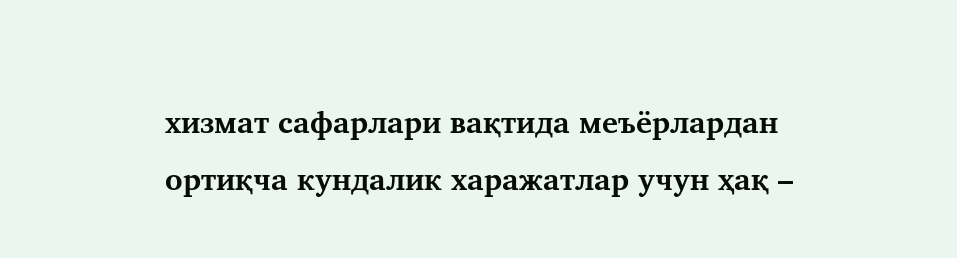хизмат сафарлари вақтида меъёрлардан ортиқча кундалик харажатлар учун ҳақ –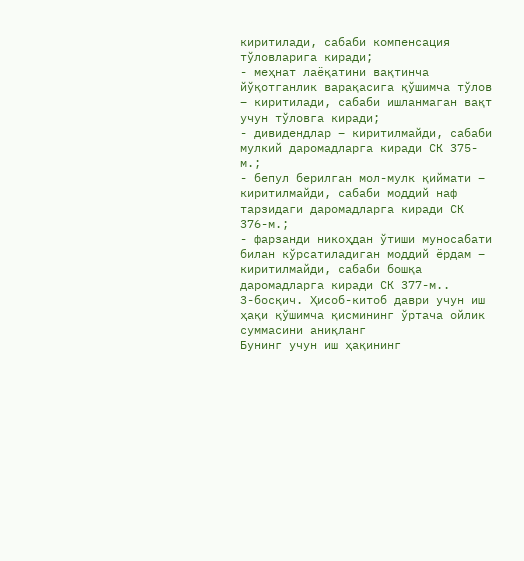киритилади, сабаби компенсация тўловларига киради;
- меҳнат лаёқатини вақтинча йўқотганлик варақасига қўшимча тўлов – киритилади, сабаби ишланмаган вақт учун тўловга киради;
- дивидендлар – киритилмайди, сабаби мулкий даромадларга киради СК 375-м.;
- бепул берилган мол-мулк қиймати – киритилмайди, сабаби моддий наф тарзидаги даромадларга киради СК 376-м.;
- фарзанди никоҳдан ўтиши муносабати билан кўрсатиладиган моддий ёрдам – киритилмайди, сабаби бошқа даромадларга киради СК 377-м..
3-босқич. Ҳисоб-китоб даври учун иш ҳақи қўшимча қисмининг ўртача ойлик суммасини аниқланг
Бунинг учун иш ҳақининг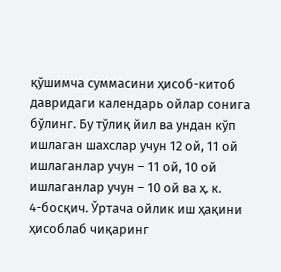қўшимча суммасини ҳисоб-китоб давридаги календарь ойлар сонига бўлинг. Бу тўлиқ йил ва ундан кўп ишлаган шахслар учун 12 ой, 11 ой ишлаганлар учун – 11 ой, 10 ой ишлаганлар учун – 10 ой ва ҳ. к.
4-босқич. Ўртача ойлик иш ҳақини ҳисоблаб чиқаринг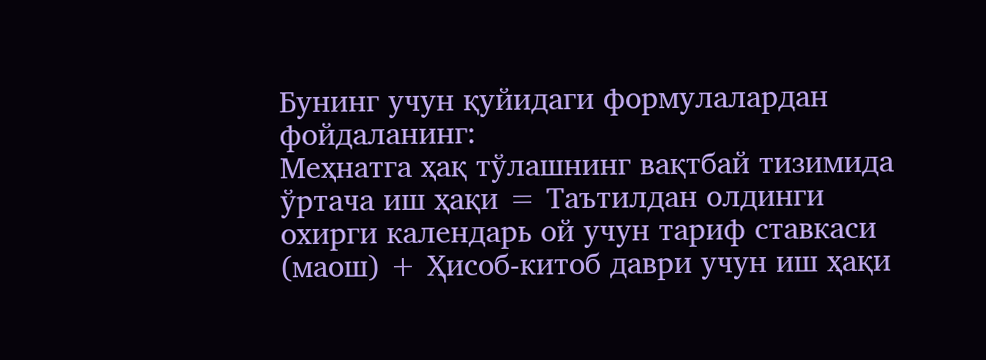Бунинг учун қуйидаги формулалардан фойдаланинг:
Меҳнатга ҳақ тўлашнинг вақтбай тизимида ўртача иш ҳақи = Таътилдан олдинги охирги календарь ой учун тариф ставкаси (маош) + Ҳисоб-китоб даври учун иш ҳақи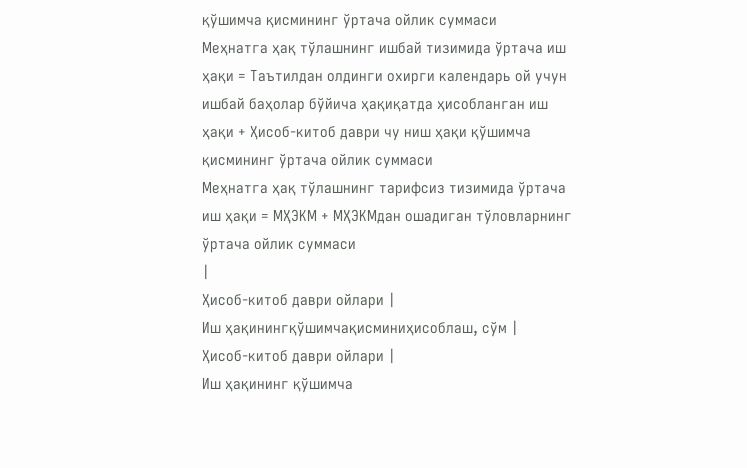қўшимча қисмининг ўртача ойлик суммаси
Меҳнатга ҳақ тўлашнинг ишбай тизимида ўртача иш ҳақи = Таътилдан олдинги охирги календарь ой учун ишбай баҳолар бўйича ҳақиқатда ҳисобланган иш ҳақи + Ҳисоб-китоб даври чу ниш ҳақи қўшимча қисмининг ўртача ойлик суммаси
Меҳнатга ҳақ тўлашнинг тарифсиз тизимида ўртача иш ҳақи = МҲЭКМ + МҲЭКМдан ошадиган тўловларнинг ўртача ойлик суммаси
|
Ҳисоб-китоб даври ойлари |
Иш ҳақинингқўшимчақисминиҳисоблаш, сўм |
Ҳисоб-китоб даври ойлари |
Иш ҳақининг қўшимча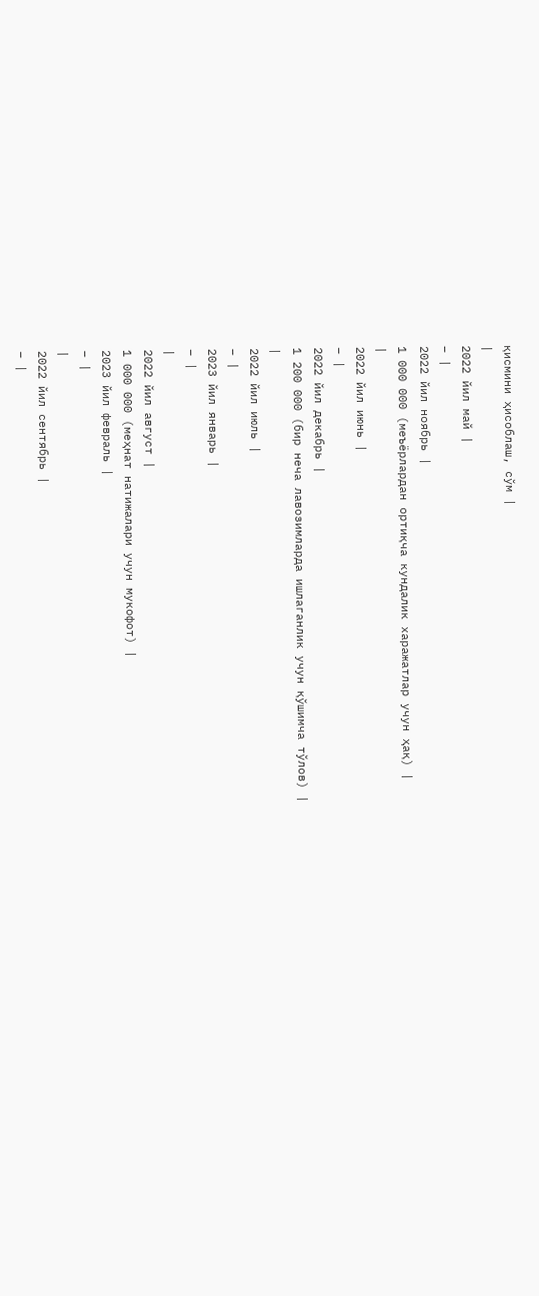қисмини ҳисоблаш, сўм |
|
2022 йил май |
– |
2022 йил ноябрь |
1 000 000 (меъёрлардан ортиқча кундалик харажатлар учун ҳақ) |
|
2022 йил июнь |
– |
2022 йил декабрь |
1 200 000 (бир неча лавозимларда ишлаганлик учун қўшимча тўлов) |
|
2022 йил июль |
– |
2023 йил январь |
– |
|
2022 йил август |
1 000 000 (меҳнат натижалари учун мукофот) |
2023 йил февраль |
– |
|
2022 йил сентябрь |
– |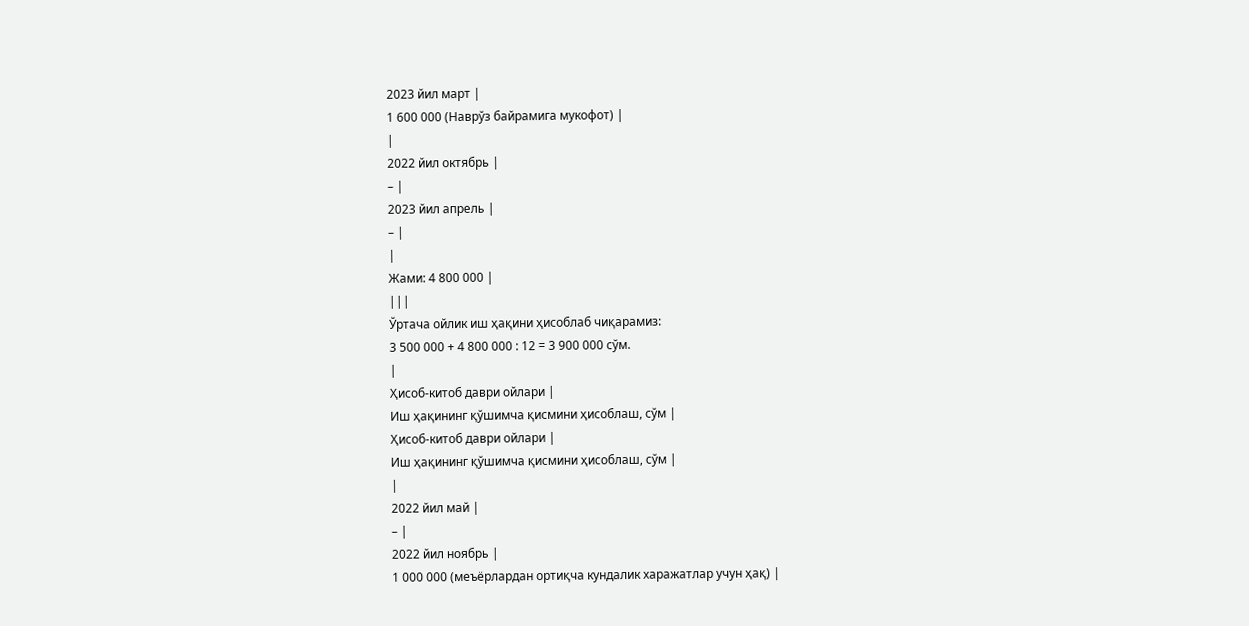2023 йил март |
1 600 000 (Наврўз байрамига мукофот) |
|
2022 йил октябрь |
– |
2023 йил апрель |
– |
|
Жами: 4 800 000 |
|||
Ўртача ойлик иш ҳақини ҳисоблаб чиқарамиз:
3 500 000 + 4 800 000 : 12 = 3 900 000 сўм.
|
Ҳисоб-китоб даври ойлари |
Иш ҳақининг қўшимча қисмини ҳисоблаш, сўм |
Ҳисоб-китоб даври ойлари |
Иш ҳақининг қўшимча қисмини ҳисоблаш, сўм |
|
2022 йил май |
– |
2022 йил ноябрь |
1 000 000 (меъёрлардан ортиқча кундалик харажатлар учун ҳақ) |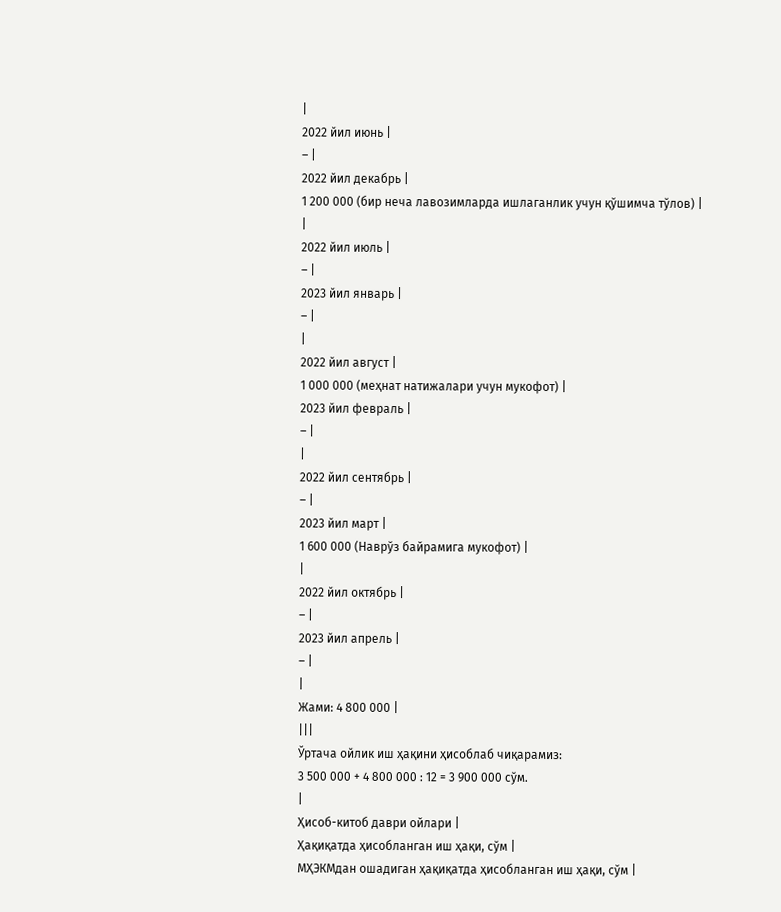|
2022 йил июнь |
– |
2022 йил декабрь |
1 200 000 (бир неча лавозимларда ишлаганлик учун қўшимча тўлов) |
|
2022 йил июль |
– |
2023 йил январь |
– |
|
2022 йил август |
1 000 000 (меҳнат натижалари учун мукофот) |
2023 йил февраль |
– |
|
2022 йил сентябрь |
– |
2023 йил март |
1 600 000 (Наврўз байрамига мукофот) |
|
2022 йил октябрь |
– |
2023 йил апрель |
– |
|
Жами: 4 800 000 |
|||
Ўртача ойлик иш ҳақини ҳисоблаб чиқарамиз:
3 500 000 + 4 800 000 : 12 = 3 900 000 сўм.
|
Ҳисоб-китоб даври ойлари |
Ҳақиқатда ҳисобланган иш ҳақи, сўм |
МҲЭКМдан ошадиган ҳақиқатда ҳисобланган иш ҳақи, сўм |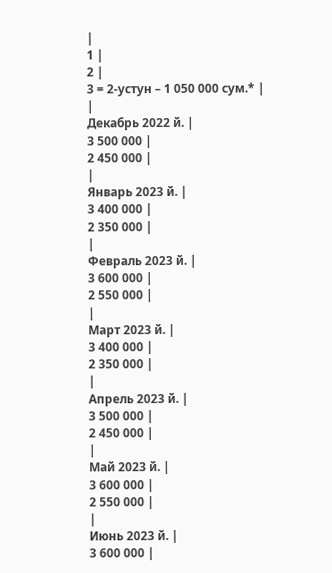|
1 |
2 |
3 = 2-устун – 1 050 000 сум.* |
|
Декабрь 2022 й. |
3 500 000 |
2 450 000 |
|
Январь 2023 й. |
3 400 000 |
2 350 000 |
|
Февраль 2023 й. |
3 600 000 |
2 550 000 |
|
Март 2023 й. |
3 400 000 |
2 350 000 |
|
Апрель 2023 й. |
3 500 000 |
2 450 000 |
|
Май 2023 й. |
3 600 000 |
2 550 000 |
|
Июнь 2023 й. |
3 600 000 |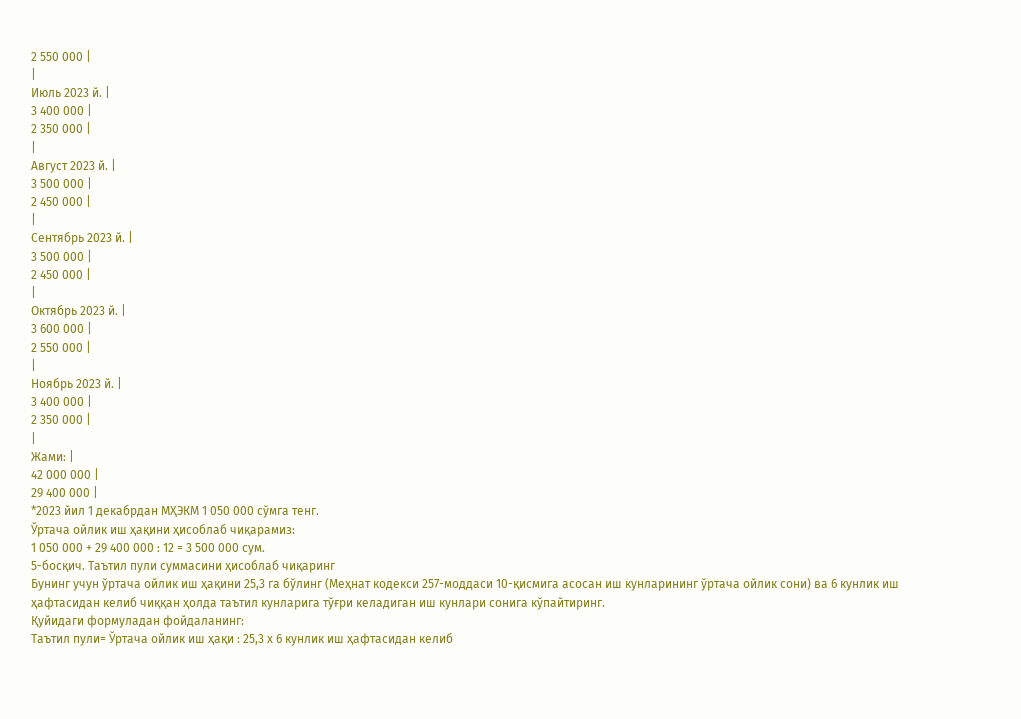2 550 000 |
|
Июль 2023 й. |
3 400 000 |
2 350 000 |
|
Август 2023 й. |
3 500 000 |
2 450 000 |
|
Сентябрь 2023 й. |
3 500 000 |
2 450 000 |
|
Октябрь 2023 й. |
3 600 000 |
2 550 000 |
|
Ноябрь 2023 й. |
3 400 000 |
2 350 000 |
|
Жами: |
42 000 000 |
29 400 000 |
*2023 йил 1 декабрдан МҲЭКМ 1 050 000 сўмга тенг.
Ўртача ойлик иш ҳақини ҳисоблаб чиқарамиз:
1 050 000 + 29 400 000 : 12 = 3 500 000 сум.
5-босқич. Таътил пули суммасини ҳисоблаб чиқаринг
Бунинг учун ўртача ойлик иш ҳақини 25,3 га бўлинг (Меҳнат кодекси 257-моддаси 10-қисмига асосан иш кунларининг ўртача ойлик сони) ва 6 кунлик иш ҳафтасидан келиб чиққан ҳолда таътил кунларига тўғри келадиган иш кунлари сонига кўпайтиринг.
Қуйидаги формуладан фойдаланинг:
Таътил пули= Ўртача ойлик иш ҳақи : 25,3 х 6 кунлик иш ҳафтасидан келиб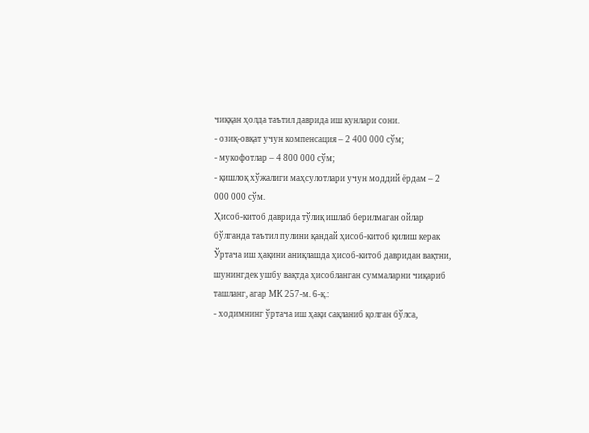чиққан ҳолда таътил даврида иш кунлари сони.
- озиқ-овқат учун компенсация – 2 400 000 сўм;
- мукофотлар – 4 800 000 сўм;
- қишлоқ хўжалиги маҳсулотлари учун моддий ёрдам – 2 000 000 сўм.
Ҳисоб-китоб даврида тўлиқ ишлаб берилмаган ойлар бўлганда таътил пулини қандай ҳисоб-китоб қилиш керак
Ўртача иш ҳақини аниқлашда ҳисоб-китоб давридан вақтни, шунингдек ушбу вақтда ҳисобланган суммаларни чиқариб ташланг, агар МК 257-м. 6-қ.:
- ходимнинг ўртача иш ҳақи сақланиб қолган бўлса,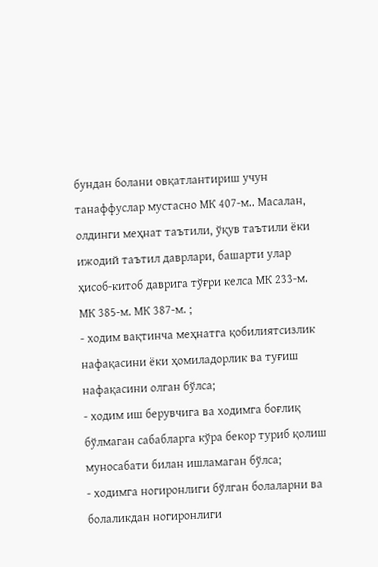бундан болани овқатлантириш учун танаффуслар мустасно МК 407-м.. Масалан, олдинги меҳнат таътили, ўқув таътили ёки ижодий таътил даврлари, башарти улар ҳисоб-китоб даврига тўғри келса МК 233-м. МК 385-м. МК 387-м. ;
- ходим вақтинча меҳнатга қобилиятсизлик нафақасини ёки ҳомиладорлик ва туғиш нафақасини олган бўлса;
- ходим иш берувчига ва ходимга боғлиқ бўлмаган сабабларга кўра бекор туриб қолиш муносабати билан ишламаган бўлса;
- ходимга ногиронлиги бўлган болаларни ва болаликдан ногиронлиги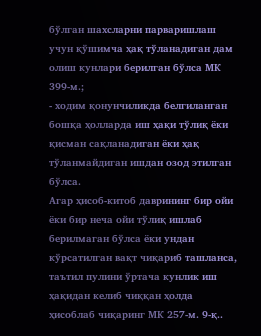бўлган шахсларни парваришлаш учун қўшимча ҳақ тўланадиган дам олиш кунлари берилган бўлса МК 399-м.;
- ходим қонунчиликда белгиланган бошқа ҳолларда иш ҳақи тўлиқ ёки қисман сақланадиган ёки ҳақ тўланмайдиган ишдан озод этилган бўлса.
Агар ҳисоб-китоб даврининг бир ойи ёки бир неча ойи тўлиқ ишлаб берилмаган бўлса ёки ундан кўрсатилган вақт чиқариб ташланса, таътил пулини ўртача кунлик иш ҳақидан келиб чиққан ҳолда ҳисоблаб чиқаринг МК 257-м. 9-қ..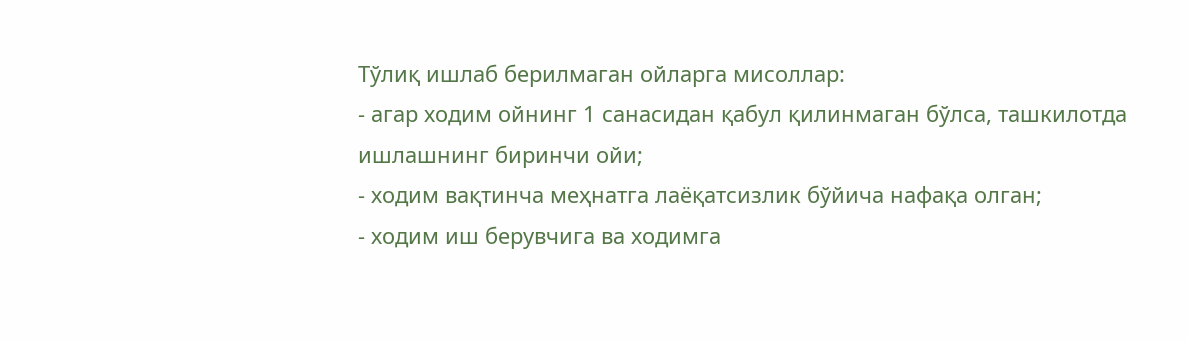Тўлиқ ишлаб берилмаган ойларга мисоллар:
- агар ходим ойнинг 1 санасидан қабул қилинмаган бўлса, ташкилотда ишлашнинг биринчи ойи;
- ходим вақтинча меҳнатга лаёқатсизлик бўйича нафақа олган;
- ходим иш берувчига ва ходимга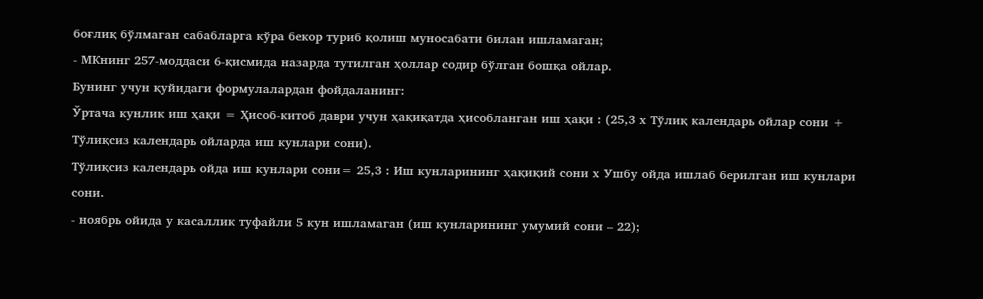боғлиқ бўлмаган сабабларга кўра бекор туриб қолиш муносабати билан ишламаган;
- МКнинг 257-моддаси 6-қисмида назарда тутилган ҳоллар содир бўлган бошқа ойлар.
Бунинг учун қуйидаги формулалардан фойдаланинг:
Ўртача кунлик иш ҳақи = Ҳисоб-китоб даври учун ҳақиқатда ҳисобланган иш ҳақи : (25,3 х Тўлиқ календарь ойлар сони + Тўлиқсиз календарь ойларда иш кунлари сони).
Тўлиқсиз календарь ойда иш кунлари сони= 25,3 : Иш кунларининг ҳақиқий сони х Ушбу ойда ишлаб берилган иш кунлари сони.
- ноябрь ойида у касаллик туфайли 5 кун ишламаган (иш кунларининг умумий сони – 22);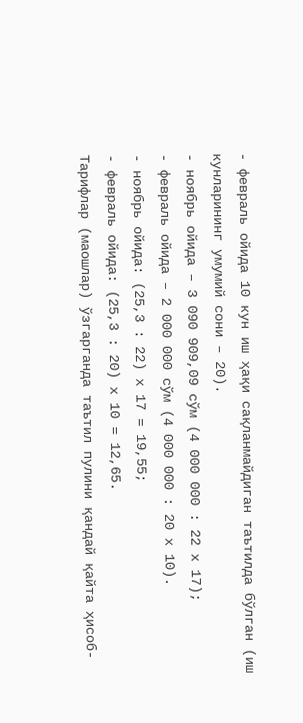- февраль ойида 10 кун иш ҳақи сақланмайдиган таътилда бўлган (иш кунларининг умумий сони – 20).
- ноябрь ойида – 3 090 909,09 сўм (4 000 000 : 22 х 17);
- февраль ойида – 2 000 000 сўм (4 000 000 : 20 х 10).
- ноябрь ойида: (25,3 : 22) х 17 = 19,55;
- февраль ойида: (25,3 : 20) х 10 = 12,65.
Тарифлар (маошлар) ўзгарганда таътил пулини қандай қайта ҳисоб-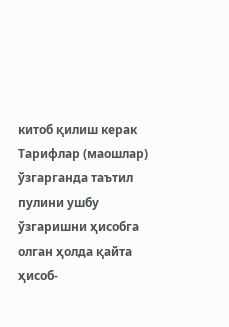китоб қилиш керак
Тарифлар (маошлар) ўзгарганда таътил пулини ушбу ўзгаришни ҳисобга олган ҳолда қайта ҳисоб-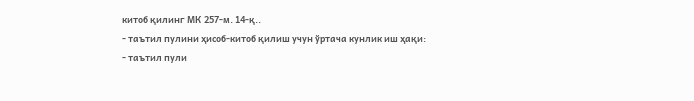китоб қилинг МК 257-м. 14-қ..
- таътил пулини ҳисоб-китоб қилиш учун ўртача кунлик иш ҳақи:
- таътил пули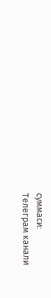суммаси:
Телеграм канали